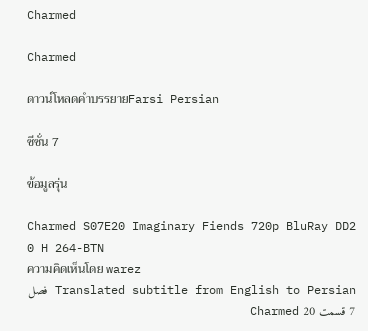Charmed

Charmed

ดาวน์โหลดคำบรรยายFarsi Persian

ซีซั่น 7

ข้อมูลรุ่น

Charmed S07E20 Imaginary Fiends 720p BluRay DD2 0 H 264-BTN
ความคิดเห็นโดย warez
Translated subtitle from English to Persian فصل 7 قسمت 20 Charmed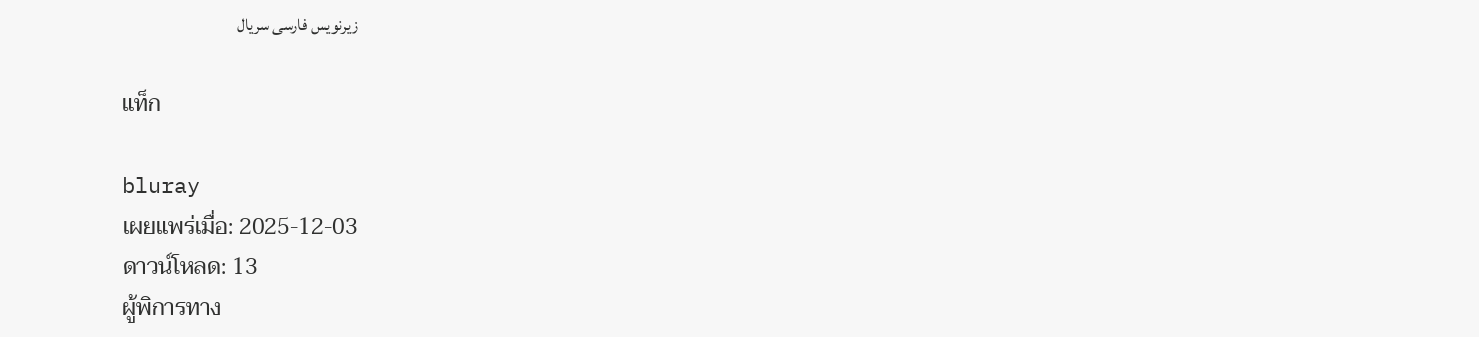زیرنویس فارسی سریال

แท็ก

bluray
เผยแพร่เมื่อ: 2025-12-03
ดาวน์โหลด: 13
ผู้พิการทาง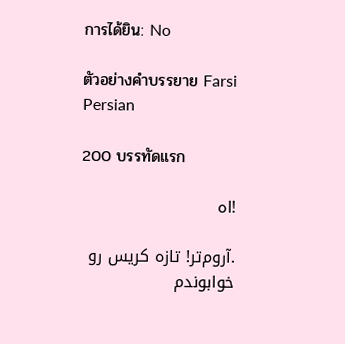การได้ยิน: No

ตัวอย่างคำบรรยาย Farsi Persian

200 บรรทัดแรก

!اه

.آروم‌تر! تازه کریس رو خوابوندم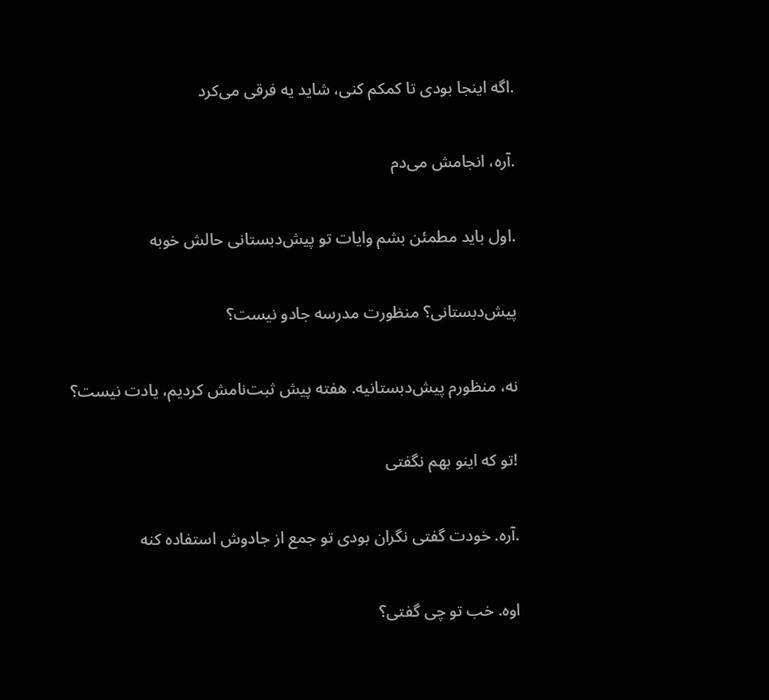.اگه اینجا بودی تا کمکم کنی، شاید یه فرقی می‌کرد

.آره، انجامش می‌دم

.اول باید مطمئن بشم وایات تو پیش‌دبستانی حالش خوبه

پیش‌دبستانی؟ منظورت مدرسه جادو نیست؟

نه، منظورم پیش‌دبستانیه. هفته پیش ثبت‌نامش کردیم، یادت نیست؟

!تو که اینو بهم نگفتی

.آره. خودت گفتی نگران بودی تو جمع از جادوش استفاده کنه

اوه. خب تو چی گفتی؟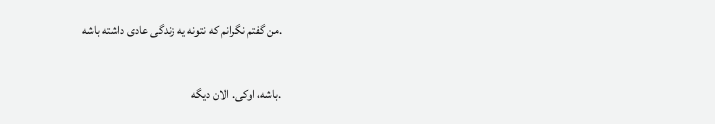.من گفتم نگرانم که نتونه یه زندگی عادی داشته باشه

.باشه، اوکی. الان دیگه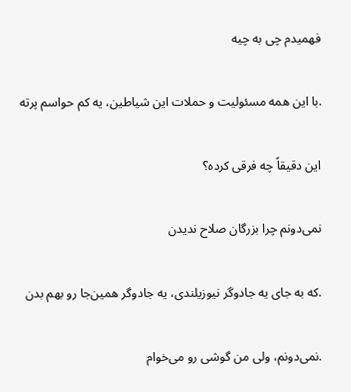فهمیدم چی به چیه

.با این همه مسئولیت و حملات این شیاطین، یه کم حواسم پرته

این دقیقاً چه فرقی کرده؟

نمی‌دونم چرا بزرگان صلاح ندیدن

.که به جای یه جادوگر نیوزیلندی، یه جادوگر همین‌جا رو بهم بدن

.نمی‌دونم، ولی من گوشی رو می‌خوام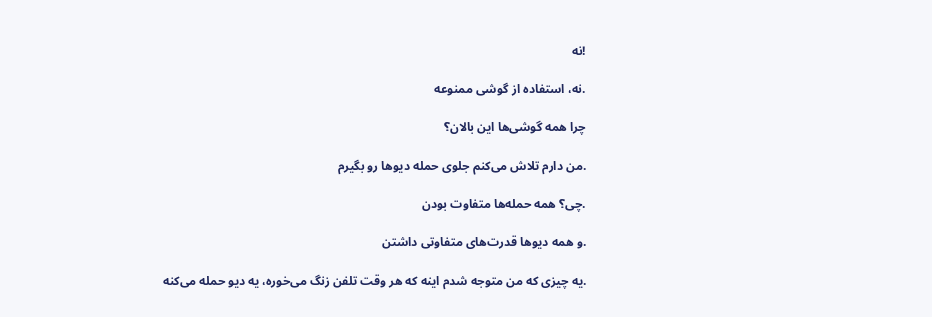!نه

.نه، استفاده از گوشی ممنوعه

چرا همه گوشی‌ها این بالان؟

.من دارم تلاش می‌کنم جلوی حمله دیوها رو بگیرم

.چی؟ همه حمله‌ها متفاوت بودن

.و همه دیوها قدرت‌های متفاوتی داشتن

.یه چیزی که من متوجه شدم اینه که هر وقت تلفن زنگ می‌خوره، یه دیو حمله می‌کنه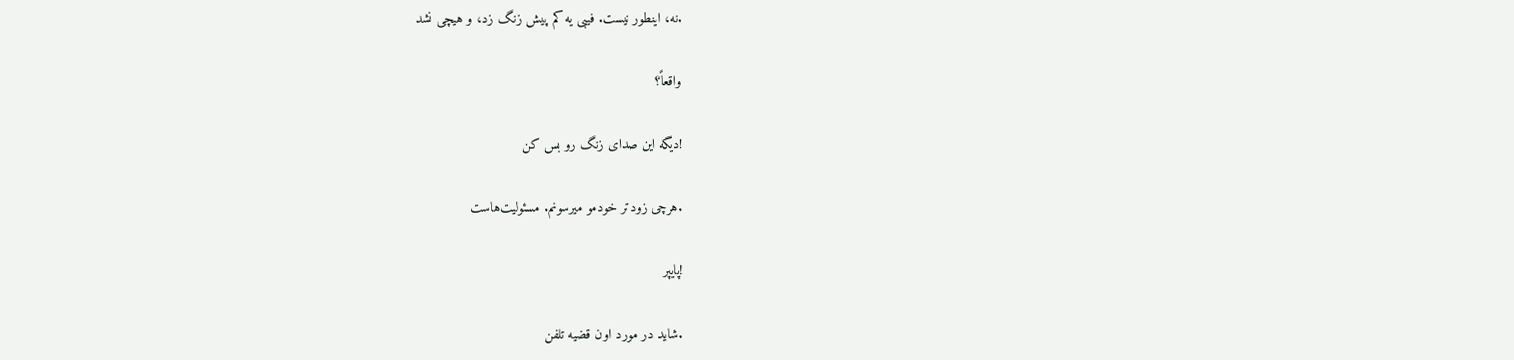.نه، اینطور نیست. فیبی یه کم پیش زنگ زد، و هیچی نشد

واقعاً؟

!دیگه این صدای زنگ رو بس کن

.هرچی زودتر خودمو میرسونم. مسئولیت‌هاست

!پایپر

.شاید در مورد اون قضیه تلفن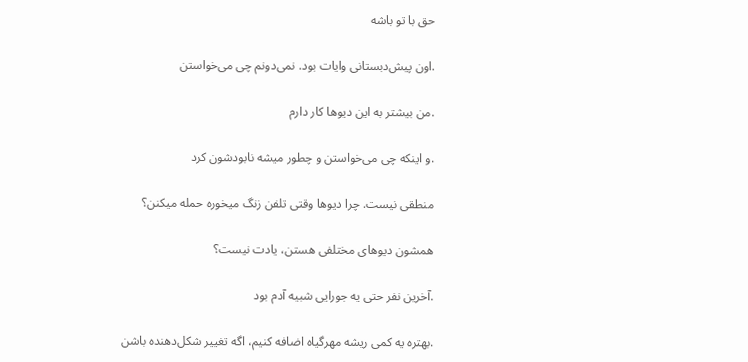حق با تو باشه

.اون پیش‌دبستانی وایات بود. نمی‌دونم چی می‌خواستن

.من بیشتر به این دیوها کار دارم

.و اینکه چی می‌خواستن و چطور میشه نابودشون کرد

منطقی نیست. چرا دیوها وقتی تلفن زنگ میخوره حمله میکنن؟

همشون دیوهای مختلفی هستن، یادت نیست؟

.آخرین نفر حتی یه جورایی شبیه آدم بود

.بهتره یه کمی ریشه مهرگیاه اضافه کنیم، اگه تغییر شکل‌دهنده باشن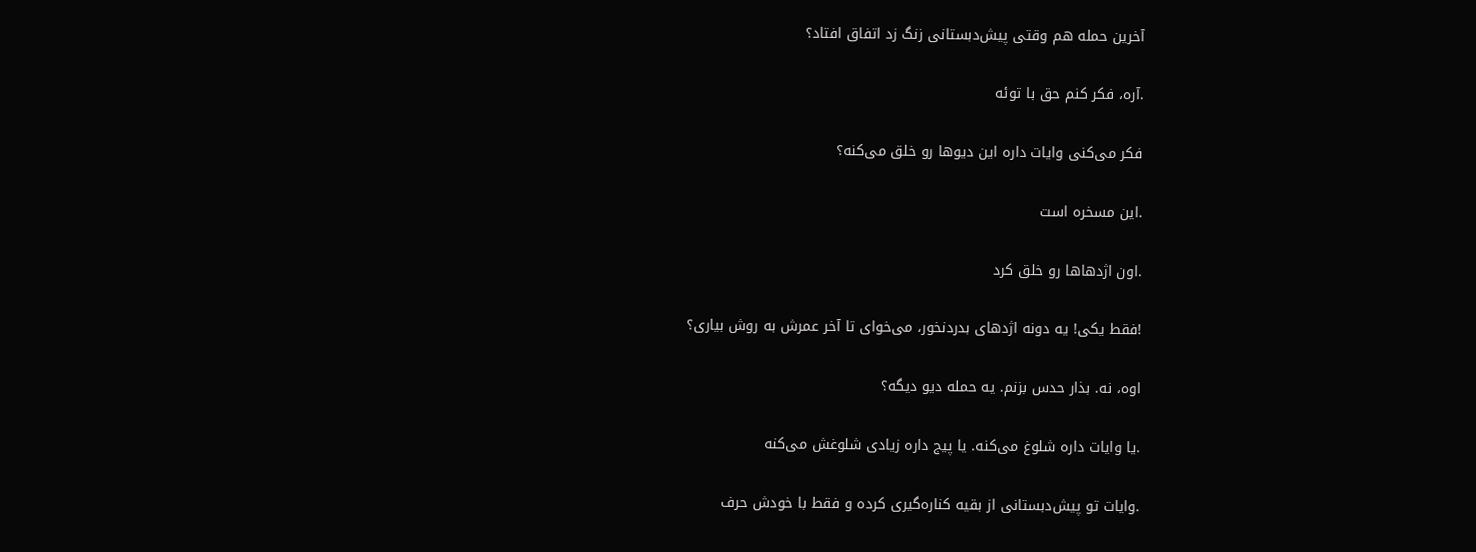آخرین حمله هم وقتی پیش‌دبستانی زنگ زد اتفاق افتاد؟

.آره، فکر کنم حق با توئه

فکر می‌کنی وایات داره این دیوها رو خلق می‌کنه؟

.این مسخره است

.اون اژدهاها رو خلق کرد

!فقط یکی! یه دونه اژدهای بدردنخور، می‌خوای تا آخر عمرش به روش بیاری؟

اوه، نه. بذار حدس بزنم. یه حمله دیو دیگه؟

.یا وایات داره شلوغ می‌کنه. یا پیج داره زیادی شلوغش می‌کنه

.وایات تو پیش‌دبستانی از بقیه کناره‌گیری کرده و فقط با خودش حرف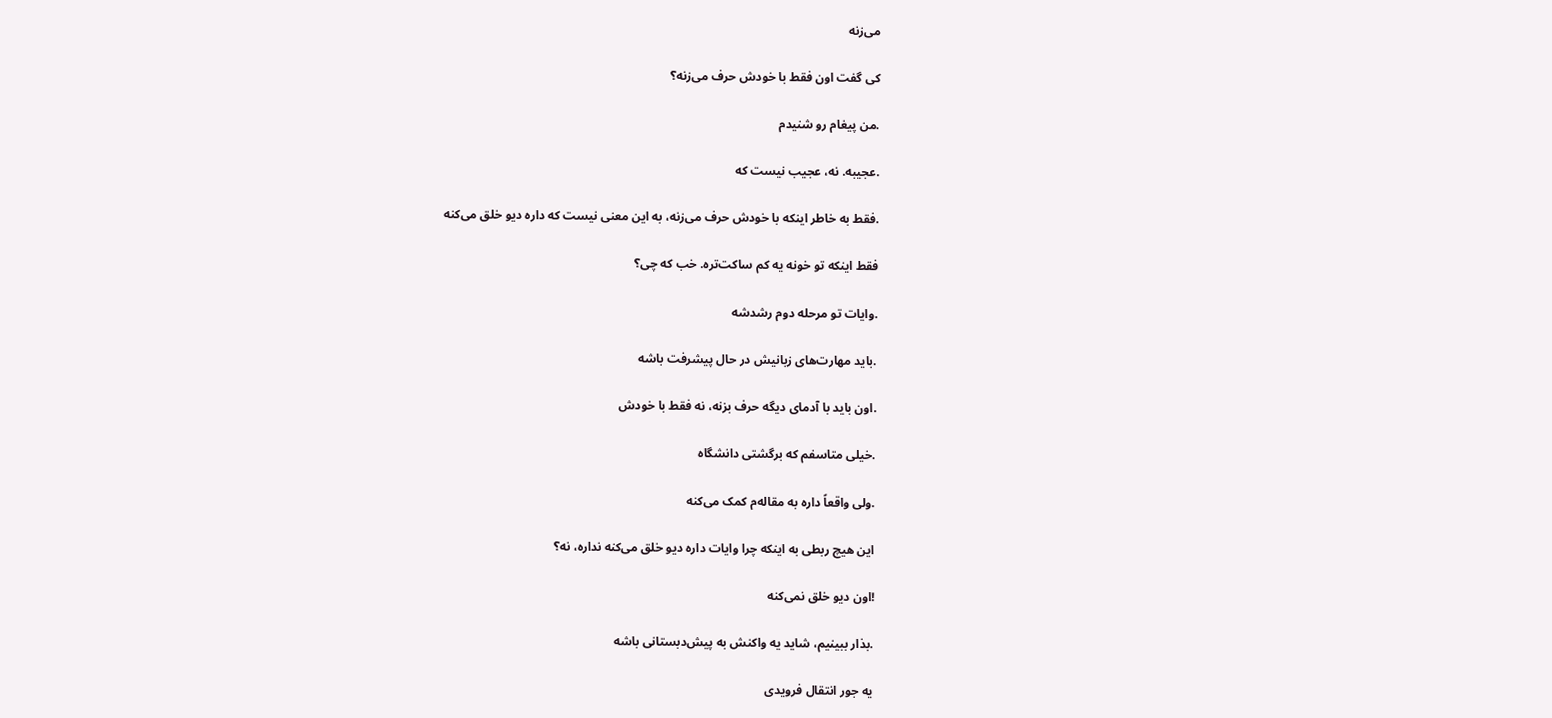می‌زنه

کی گفت اون فقط با خودش حرف می‌زنه؟

.من پیغام رو شنیدم

.عجیبه. نه، عجیب نیست که

.فقط به خاطر اینکه با خودش حرف می‌زنه، به این معنی نیست که داره دیو خلق می‌کنه

فقط اینکه تو خونه یه کم ساکت‌تره. خب که چی؟

.وایات تو مرحله دوم رشدشه

.باید مهارت‌های زبانیش در حال پیشرفت باشه

.اون باید با آدمای دیگه حرف بزنه، نه فقط با خودش

.خیلی متاسفم که برگشتی دانشگاه

.ولی واقعاً داره به مقاله‌م کمک می‌کنه

این هیچ ربطی به اینکه چرا وایات داره دیو خلق می‌کنه نداره، نه؟

!اون دیو خلق نمی‌کنه

.بذار ببینیم، شاید یه واکنش به پیش‌دبستانی باشه

یه جور انتقال فرویدی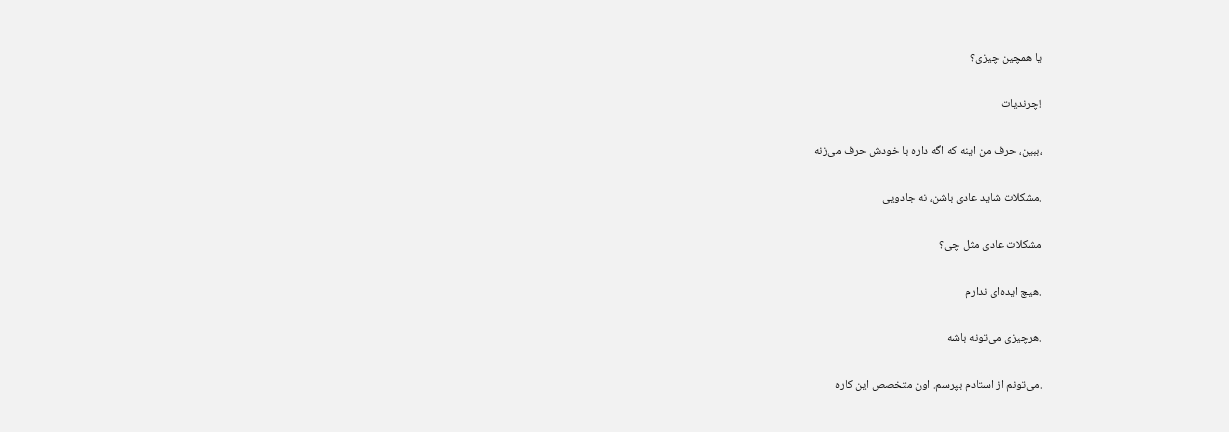یا همچین چیزی؟

!چرندیات

،ببین، حرف من اینه که اگه داره با خودش حرف می‌زنه

.مشکلات شاید عادی باشن، نه جادویی

مشکلات عادی مثل چی؟

.هیچ ایده‌ای ندارم

.هرچیزی می‌تونه باشه

.می‌تونم از استادم بپرسم. اون متخصص این کاره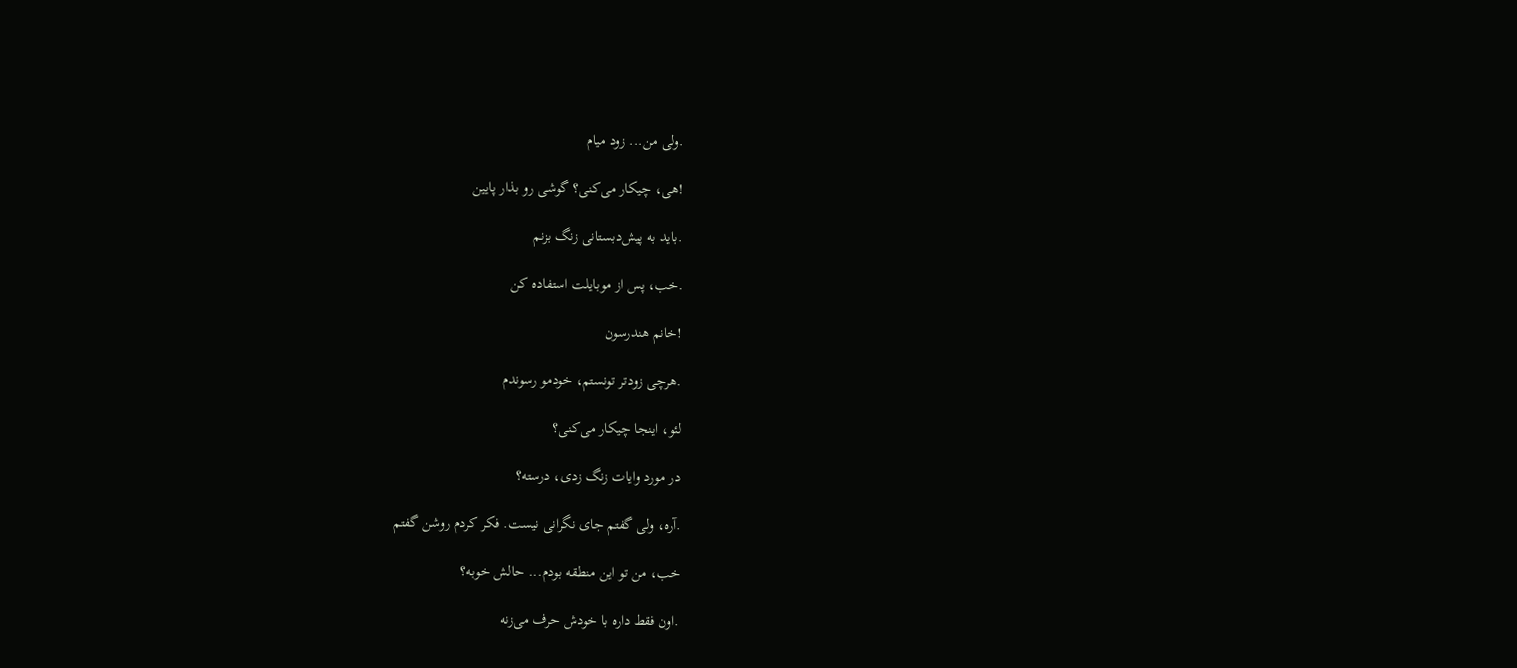.ولی من... زود میام

!هی، چیکار می‌کنی؟ گوشی رو بذار پایین

.باید به پیش‌دبستانی زنگ بزنم

.خب، پس از موبایلت استفاده کن

!خانم هندرسون

.هرچی زودتر تونستم، خودمو رسوندم

لئو، اینجا چیکار می‌کنی؟

در مورد وایات زنگ زدی، درسته؟

.آره، ولی گفتم جای نگرانی نیست. فکر کردم روشن گفتم

خب، من تو این منطقه بودم... حالش خوبه؟

.اون فقط داره با خودش حرف می‌زنه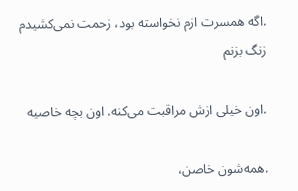.اگه همسرت ازم نخواسته بود، زحمت نمی‌کشیدم زنگ بزنم

.اون خیلی ازش مراقبت می‌کنه. اون بچه خاصیه

.همه‌شون خاصن،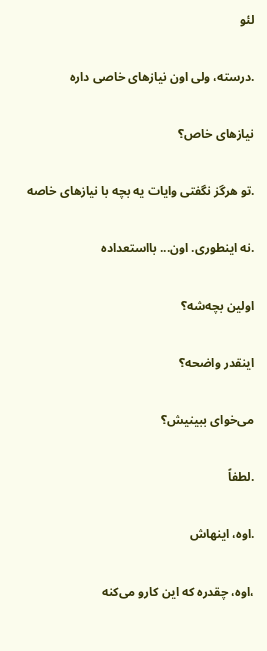لئو

.درسته، ولی اون نیازهای خاصی داره

نیازهای خاص؟

.تو هرگز نگفتی وایات یه بچه با نیازهای خاصه

.نه اینطوری. اون... بااستعداده

اولین بچه‌شه؟

اینقدر واضحه؟

می‌خوای ببینیش؟

.لطفاً

.اوه، اینهاش

،اوه، چقدره که این کارو می‌کنه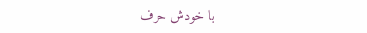با خودش حرف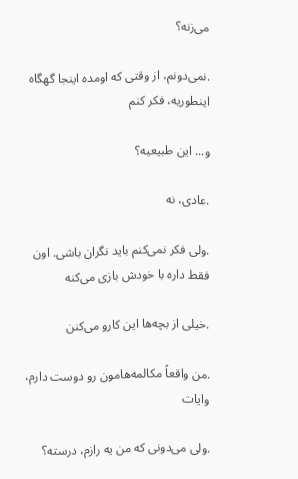می‌زنه؟

.نمی‌دونم، از وقتی که اومده اینجا گهگاه اینطوریه، فکر کنم

و... این طبیعیه؟

.عادی، نه

.ولی فکر نمی‌کنم باید نگران باشی. اون فقط داره با خودش بازی می‌کنه

.خیلی از بچه‌ها این کارو می‌کنن

.من واقعاً مکالمه‌هامون رو دوست دارم، وایات

.ولی می‌دونی که من یه رازم، درسته؟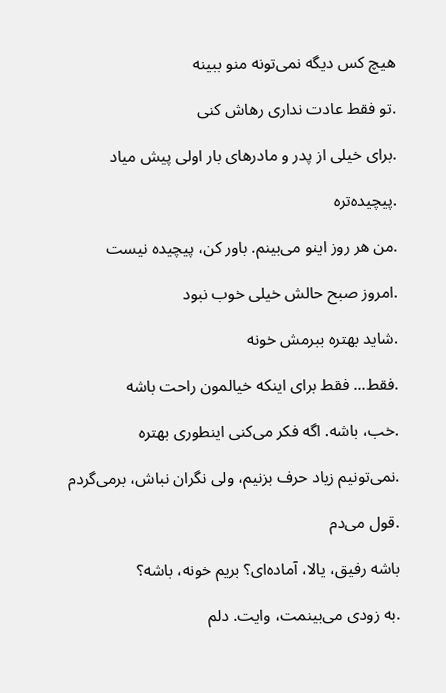هیچ کس دیگه نمی‌تونه منو ببینه

.تو فقط عادت نداری رهاش کنی

.برای خیلی از پدر و مادرهای بار اولی پیش میاد

.پیچیده‌تره

.من هر روز اینو می‌بینم. باور کن، پیچیده نیست

.امروز صبح حالش خیلی خوب نبود

.شاید بهتره ببرمش خونه

.فقط... فقط برای اینکه خیالمون راحت باشه

.خب، باشه. اگه فکر می‌کنی اینطوری بهتره

.نمی‌تونیم زیاد حرف بزنیم، ولی نگران نباش، برمی‌گردم

.قول می‌دم

باشه رفیق، یالا، آماده‌ای؟ بریم خونه، باشه؟

.به زودی می‌بینمت، وایت. دلم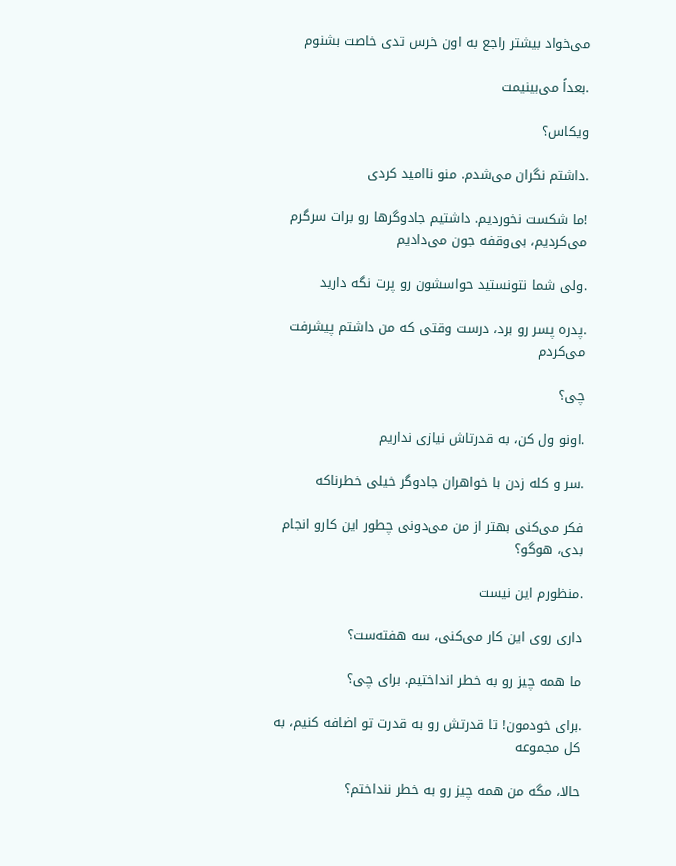می‌خواد بیشتر راجع به اون خرس تدی خاصت بشنوم

.بعداً می‌بینیمت

ویکاس؟

.داشتم نگران می‌شدم. منو ناامید کردی

!ما شکست نخوردیم. داشتیم جادوگرها رو برات سرگرم می‌کردیم، بی‌وقفه جون می‌دادیم

.ولی شما نتونستید حواسشون رو پرت نگه دارید

.پدره پسر رو برد، درست وقتی که من داشتم پیشرفت می‌کردم

چی؟

.اونو ول کن، به قدرتاش نیازی نداریم

.سر و کله زدن با خواهران جادوگر خیلی خطرناکه

فکر می‌کنی بهتر از من می‌دونی چطور این کارو انجام بدی، هوگو؟

.منظورم این نیست

داری روی این کار می‌کنی، سه هفته‌ست؟

ما همه چیز رو به خطر انداختیم. برای چی؟

.برای خودمون! تا قدرتش رو به قدرت تو اضافه کنیم، به کل مجموعه

حالا، مگه من همه چیز رو به خطر ننداختم؟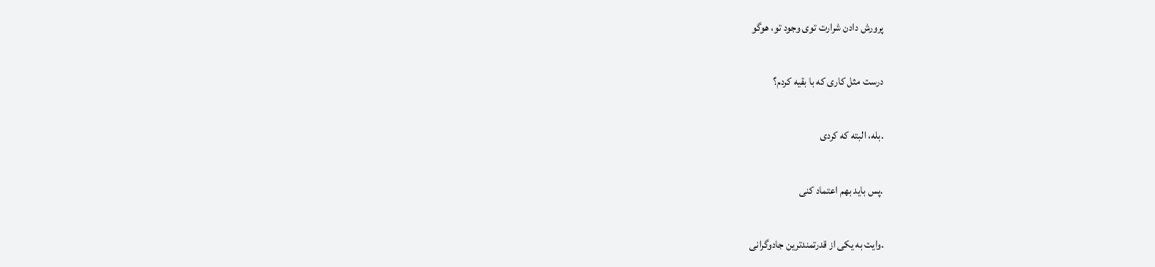پرورش دادن شرارت توی وجود تو، هوگو

درست مثل کاری که با بقیه کردم؟

.بله، البته که کردی

.پس باید بهم اعتماد کنی

.وایت به یکی از قدرتمندترین جادوگرانی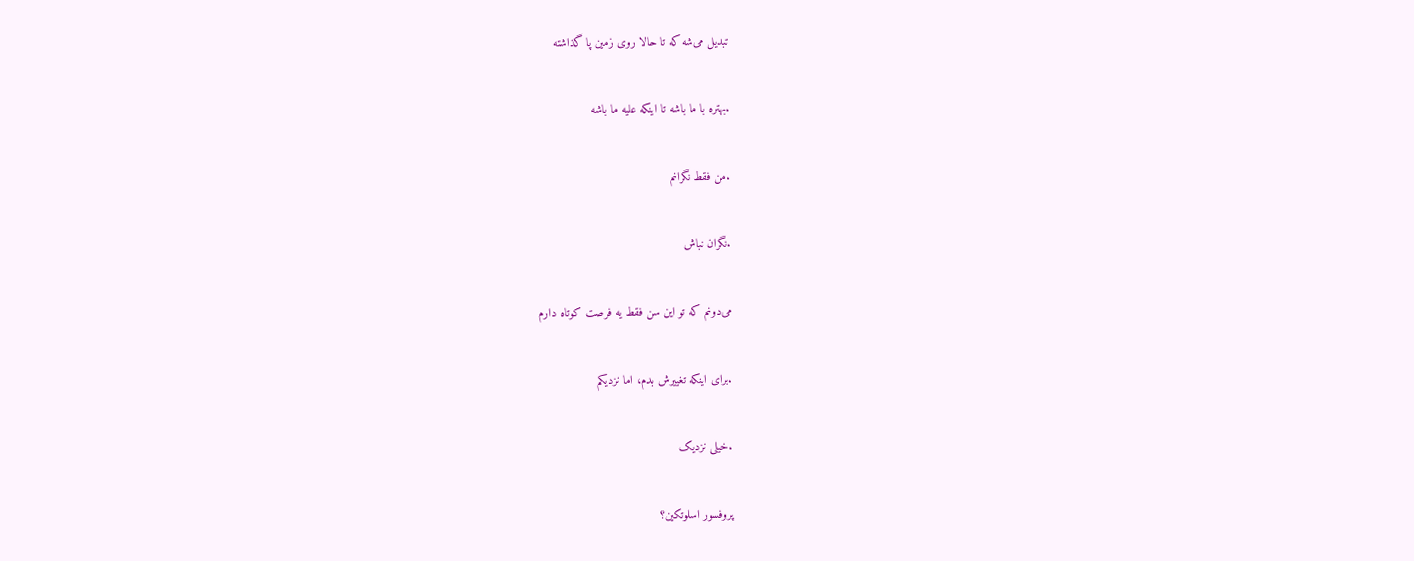تبدیل می‌شه که تا حالا روی زمین پا گذاشته

.بهتره با ما باشه تا اینکه علیه ما باشه

.من فقط نگرانم

.نگران نباش

می‌دونم که تو این سن فقط یه فرصت کوتاه دارم

.برای اینکه تغییرش بدم، اما نزدیکم

.خیلی نزدیک

پروفسور اسلوتکین؟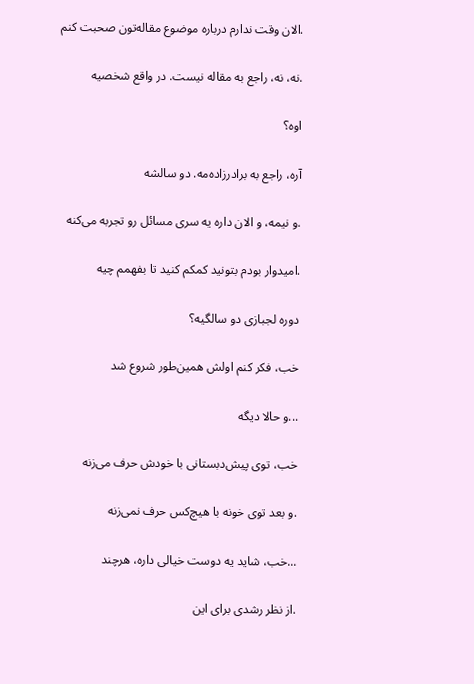.الان وقت ندارم درباره موضوع مقاله‌تون صحبت کنم

.نه، نه، راجع به مقاله نیست. در واقع شخصیه

اوه؟

آره، راجع به برادرزاده‌مه. دو سالشه

.و نیمه، و الان داره یه سری مسائل رو تجربه می‌کنه

.امیدوار بودم بتونید کمکم کنید تا بفهمم چیه

دوره لجبازی دو سالگیه؟

خب، فکر کنم اولش همین‌طور شروع شد

...و حالا دیگه

خب، توی پیش‌دبستانی با خودش حرف می‌زنه

.و بعد توی خونه با هیچ‌کس حرف نمی‌زنه

...خب، شاید یه دوست خیالی داره، هرچند

.از نظر رشدی برای این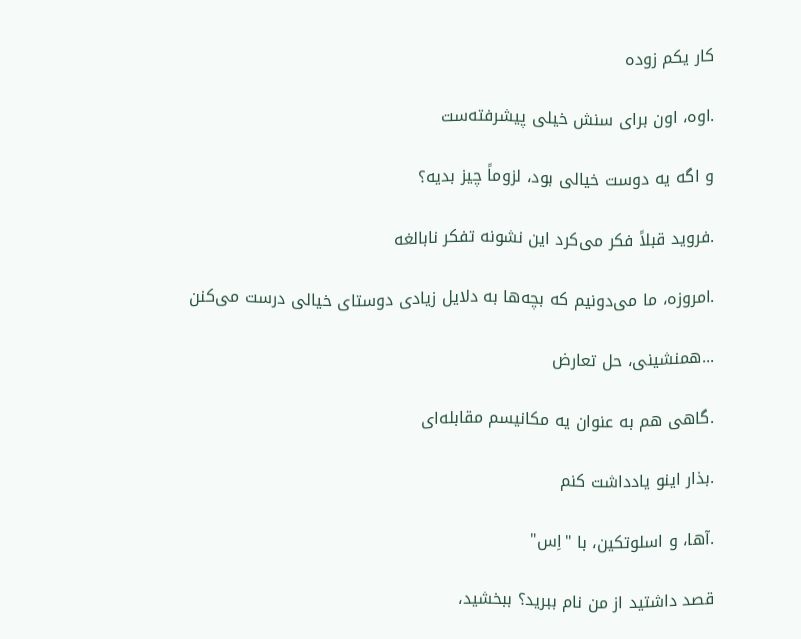کار یکم زوده

.اوه، اون برای سنش خیلی پیشرفته‌ست

و اگه یه دوست خیالی بود، لزوماً چیز بدیه؟

.فروید قبلاً فکر می‌کرد این نشونه تفکر نابالغه

.امروزه، ما می‌دونیم که بچه‌ها به دلایل زیادی دوستای خیالی درست می‌کنن

...همنشینی، حل تعارض

.گاهی هم به عنوان یه مکانیسم مقابله‌ای

.بذار اینو یادداشت کنم

.آها، و اسلوتکین، با "اِس"

قصد داشتید از من نام ببرید؟ ببخشید،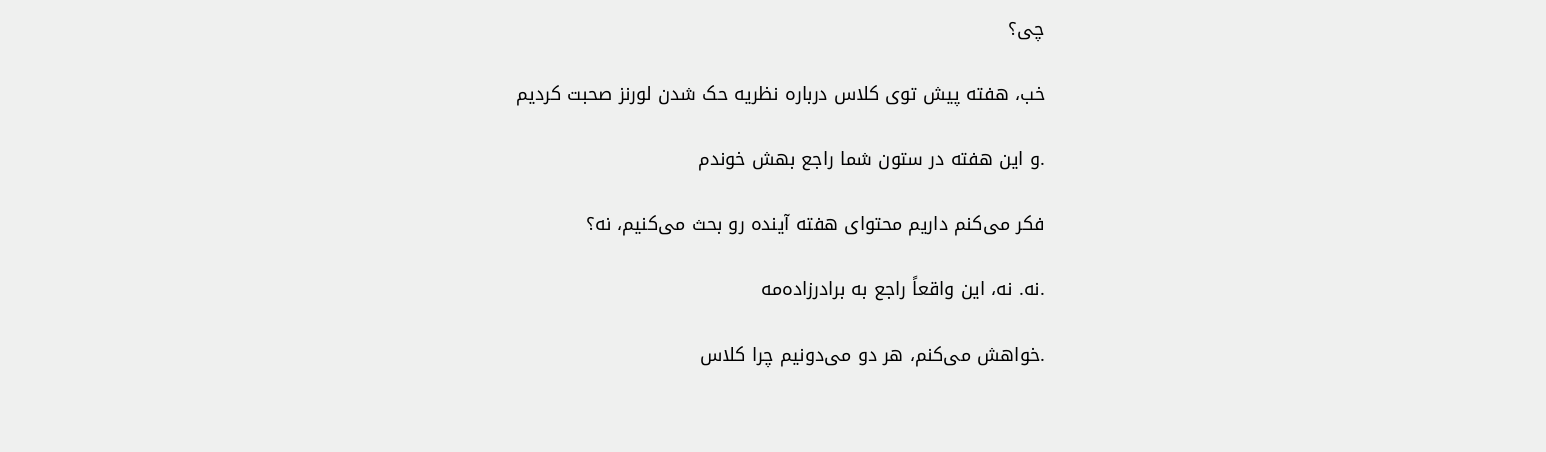چی؟

خب، هفته پیش توی کلاس درباره نظریه حک شدن لورنز صحبت کردیم

.و این هفته در ستون شما راجع بهش خوندم

فکر می‌کنم داریم محتوای هفته آینده رو بحث می‌کنیم، نه؟

.نه. نه، این واقعاً راجع به برادرزاده‌مه

.خواهش می‌کنم، هر دو می‌دونیم چرا کلاس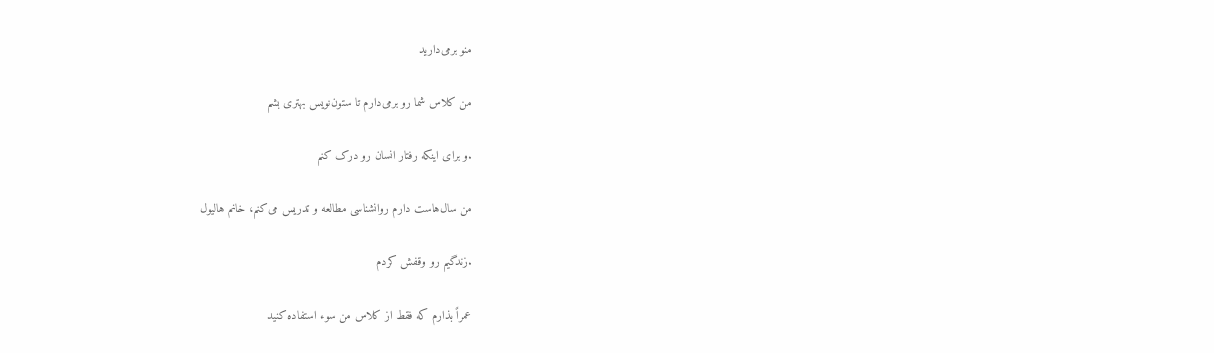منو برمی‌دارید

من کلاس شما رو برمی‌دارم تا ستون‌نویس بهتری بشم

.و برای اینکه رفتار انسان رو درک کنم

من سال‌هاست دارم روانشناسی مطالعه و تدریس می‌کنم، خانم هالیول

.زندگیم رو وقفش کردم

عمراً بذارم که فقط از کلاس من سوء استفاده کنید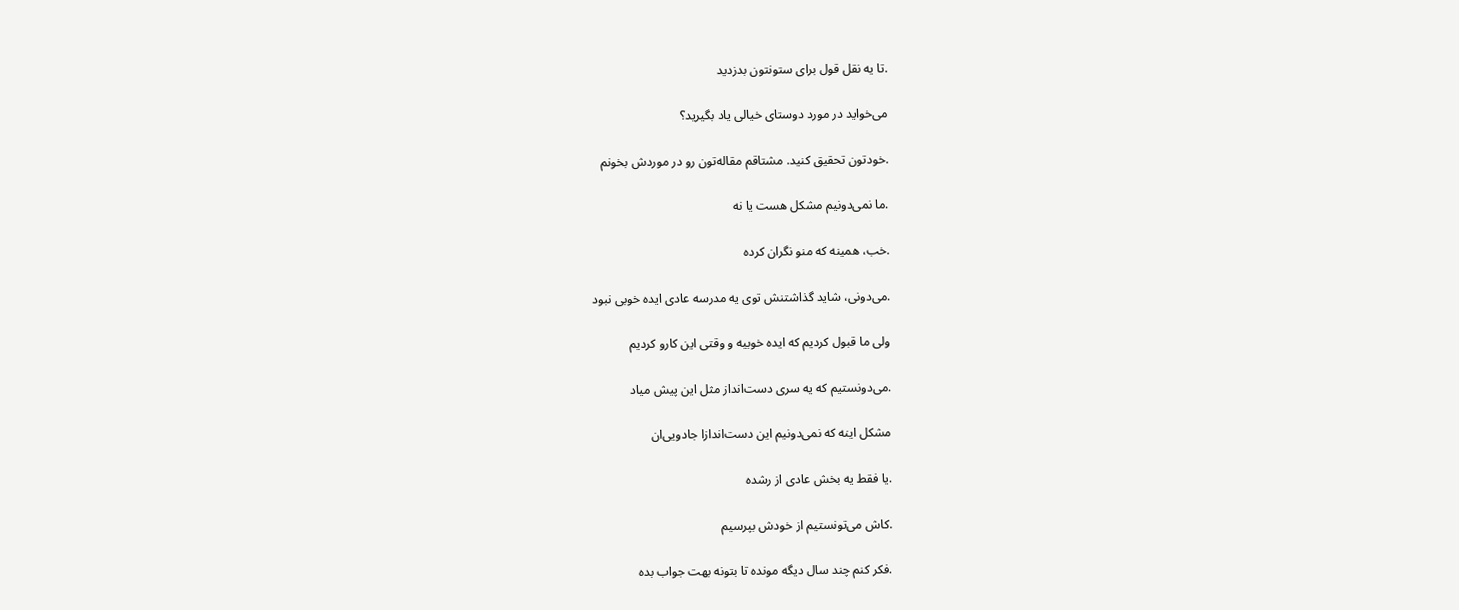.تا یه نقل قول برای ستونتون بدزدید

می‌خواید در مورد دوستای خیالی یاد بگیرید؟

.خودتون تحقیق کنید. مشتاقم مقاله‌تون رو در موردش بخونم

.ما نمی‌دونیم مشکل هست یا نه

.خب، همینه که منو نگران کرده

.می‌دونی، شاید گذاشتنش توی یه مدرسه عادی ایده خوبی نبود

ولی ما قبول کردیم که ایده خوبیه و وقتی این کارو کردیم

.می‌دونستیم که یه سری دست‌انداز مثل این پیش میاد

مشکل اینه که نمی‌دونیم این دست‌اندازا جادویی‌ان

.یا فقط یه بخش عادی از رشده

.کاش می‌تونستیم از خودش بپرسیم

.فکر کنم چند سال دیگه مونده تا بتونه بهت جواب بده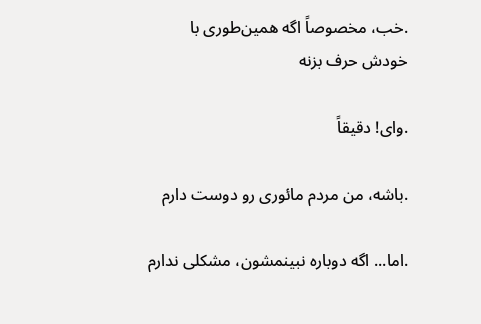.خب، مخصوصاً اگه همین‌طوری با خودش حرف بزنه

.وای! دقیقاً

.باشه، من مردم مائوری رو دوست دارم

.اما... اگه دوباره نبینمشون، مشکلی ندارم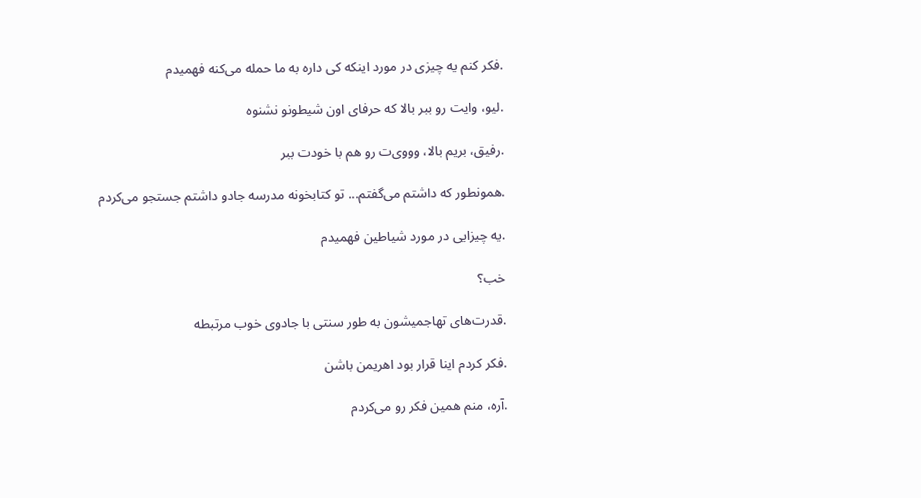.فکر کنم یه چیزی در مورد اینکه کی داره به ما حمله می‌کنه فهمیدم

.لیو، وایت رو ببر بالا که حرفای اون شیطونو نشنوه

.رفیق، بریم بالا، وووی‌ت رو هم با خودت ببر

.همونطور که داشتم می‌گفتم... تو کتابخونه مدرسه جادو داشتم جستجو می‌کردم

.یه چیزایی در مورد شیاطین فهمیدم

خب؟

.قدرت‌های تهاجمیشون به طور سنتی با جادوی خوب مرتبطه

.فکر کردم اینا قرار بود اهریمن باشن

.آره، منم همین فکر رو می‌کردم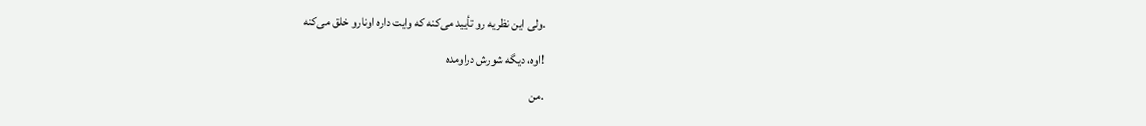.ولی این نظریه رو تأیید می‌کنه که وایت داره اونارو خلق می‌کنه

!اوه، دیگه شورش دراومده

.من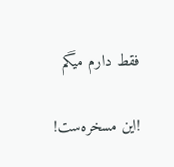فقط دارم میگم

!این مسخره‌ست!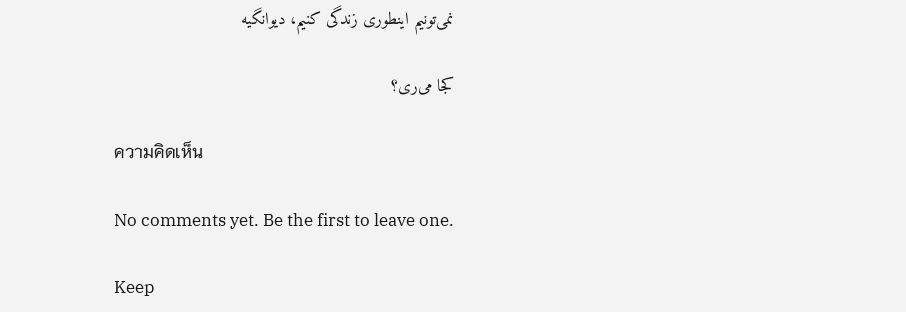نمی‌تونیم اینطوری زندگی کنیم، دیوانگیه

کجا می‌ری؟

ความคิดเห็น

No comments yet. Be the first to leave one.

Keep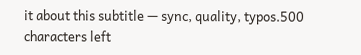it about this subtitle — sync, quality, typos.500 characters left